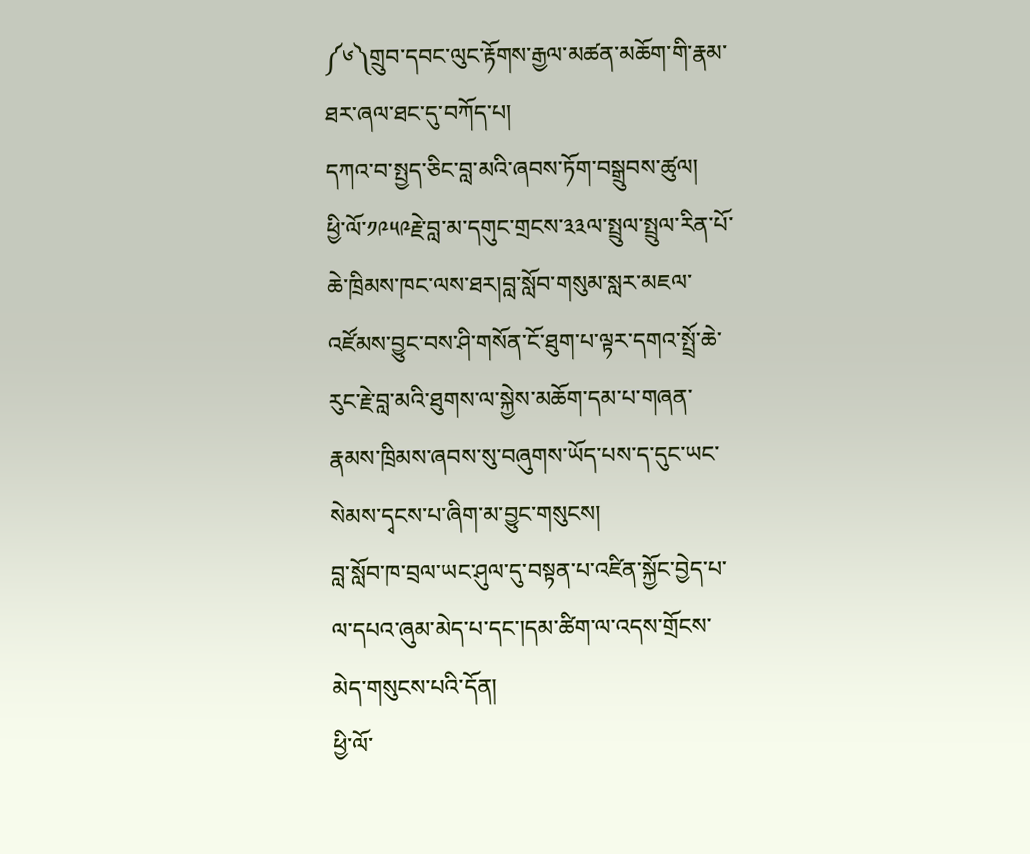༼༦༽གྲུབ་དབང་ལུང་རྟོགས་རྒྱལ་མཚན་མཆོག་གི་རྣམ་ཐར་ཞལ་ཐང་དུ་བཀོད་པ།
དཀའ་བ་སྤྱད་ཅིང་བླ་མའི་ཞབས་ཏོག་བསྒྲུབས་ཚུལ།
ཕྱི་ལོ་༡༩༥༩རྗེ་བླ་མ་དགུང་གྲངས་༣༣ལ་སྤྲུལ་སྤྲུལ་རིན་པོ་ཆེ་ཁྲིམས་ཁང་ལས་ཐར།བླ་སློབ་གསུམ་སླར་མཇལ་འཛོམས་བྱུང་བས་ཤི་གསོན་ངོ་ཐུག་པ་ལྟར་དགའ་སྤྲོ་ཆེ་རུང་རྗེ་བླ་མའི་ཐུགས་ལ་སྐྱེས་མཆོག་དམ་པ་གཞན་རྣམས་ཁྲིམས་ཞབས་སུ་བཞུགས་ཡོད་པས་ད་དུང་ཡང་སེམས་དྭངས་པ་ཞིག་མ་བྱུང་གསུངས།
བླ་སློབ་ཁ་བྲལ་ཡང་ཤུལ་དུ་བསྟན་པ་འཛིན་སྐྱོང་བྱེད་པ་ལ་དཔའ་ཞུམ་མེད་པ་དང་།དམ་ཚིག་ལ་འདས་གྲོངས་མེད་གསུངས་པའི་དོན།
ཕྱི་ལོ་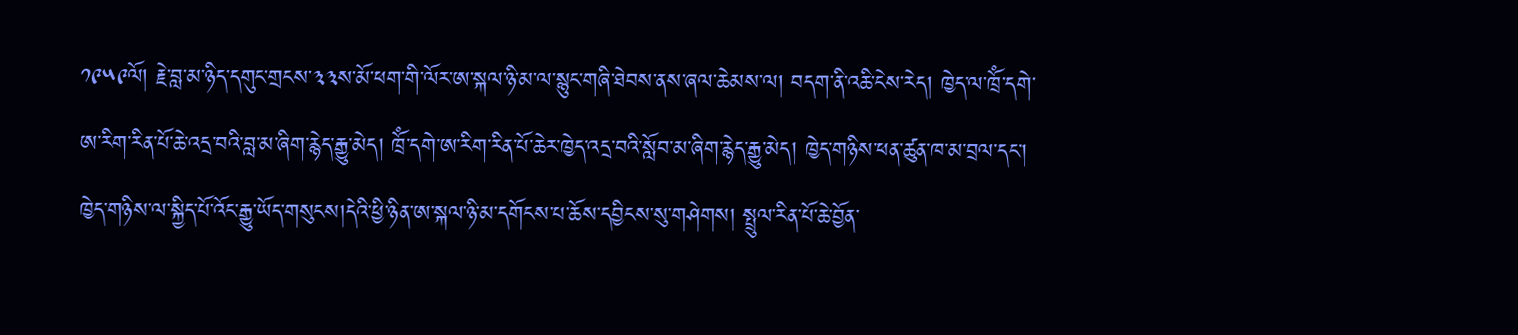༡༩༥༩ལོ། རྗེ་བླ་མ་ཉིད་དགུང་གྲངས་༣༣ས་མོ་ཕག་གི་ལོར་ཨ་སྐལ་ཉི་མ་ལ་སྙུང་གཞི་ཐེབས་ནས་ཞལ་ཆེམས་ལ། བདག་ནི་འཆི་ངེས་རེད། ཁྱེད་ལ་ཁྲོཾ་དགེ་ཨ་རིག་རིན་པོ་ཆེ་འདྲ་བའི་བླ་མ་ཞིག་རྙེད་རྒྱུ་མེད། ཁྲོཾ་དགེ་ཨ་རིག་རིན་པོ་ཆེར་ཁྱེད་འདྲ་བའི་སློབ་མ་ཞིག་རྙེད་རྒྱུ་མེད། ཁྱེད་གཉིས་ཕན་ཚུན་ཁ་མ་བྲལ་དང་། ཁྱེད་གཉིས་ལ་སྐྱིད་པོ་འོང་རྒྱུ་ཡོད་གསུངས།དེའི་ཕྱི་ཉིན་ཨ་སྐལ་ཉི་མ་དགོངས་པ་ཆོས་དབྱིངས་སུ་གཤེགས། སྤྲུལ་རིན་པོ་ཆེ་བྱོན་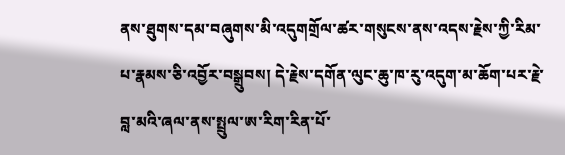ནས་ཐུགས་དམ་བཞུགས་མི་འདུགགྲོལ་ཚར་གསུངས་ནས་འདས་རྗེས་ཀྱི་རིམ་པ་རྣམས་ཅི་འབྱོར་བསྒྲུབས། དེ་རྗེས་དགོན་ལུང་ཆུ་ཁ་རུ་འདུག་མ་ཆོག་པར་རྗེ་བླ་མའི་ཞལ་ནས་སྤྲུལ་ཨ་རིག་རིན་པོ་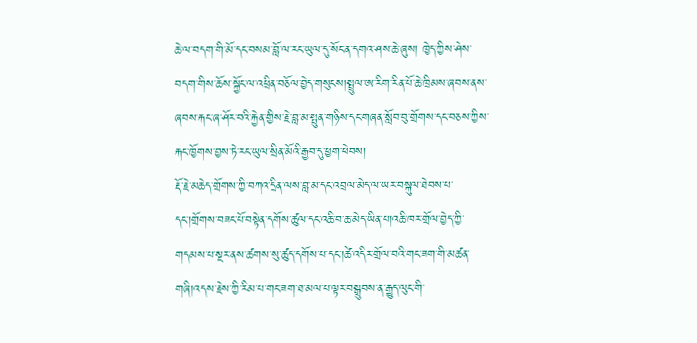ཆེ་ལ་བདག་གི་མོ་དང་བསམ་བློ་ལ་རང་ཡུལ་དུ་སོང་ན་དགའ་ཤས་ཆེ་ཞུས། ཁྱེད་ཀྱིས་ཤེས་བདག་གིས་ཆོས་སྐྱོང་ལ་འཕྲིན་བཅོལ་བྱེད་གསུངས།སྤྲུལ་ཨ་རིག་རིན་པོ་ཆེ་ཁྲིམས་ཞབས་ནས་ཞབས་རྐང་ཞ་ཤོར་བའི་རྐྱེན་གྱིས་རྗེ་བླ་མ་སྤུན་གཉིས་དང་གཞན་སློབ་བུ་གྲོགས་དང་བཅས་ཀྱིས་རྐང་ཁྱོགས་བྱས་ཏེ་རང་ཡུལ་སྲིན་མོའི་རྒྱབ་དུ་ཕྱག་ཕེབས།
རྡོ་རྗེ་མཆེད་གྲོགས་ཀྱི་བཀའ་དྲིན་ལས་བླ་མ་དང་འབྲལ་མེད་ལ་ཡར་བསྐུལ་ཐེབས་པ་དང་།གྲོགས་བཟང་པོ་བསྟེན་དགོས་ཚུལ་དང་འཆི་བ་ཆ་མེད་ཡིན་པ།འཆི་ཁར་གྲོལ་བྱེད་ཀྱི་གདམས་པ་སྔར་ནས་ཚགས་སུ་ཚུད་དགོས་པ་དང་།ཚེ་འདིར་གྲོལ་བའི་གང་ཟག་གི་མཚན་གཞི།འདས་རྗེས་ཀྱི་རིམ་པ་གང་ཟག་ཐ་མལ་པ་ལྟར་བསྒྲུབས་ན་རྒྱུད་ལུང་གི་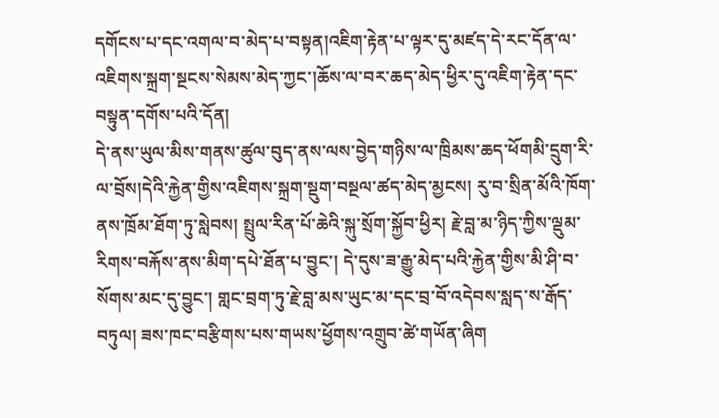དགོངས་པ་དང་འགལ་བ་མེད་པ་བསྟན།འཇིག་རྟེན་པ་ལྟར་དུ་མཛད་དེ་རང་དོན་ལ་འཇིགས་སྐྲག་སྔངས་སེམས་མེད་ཀྱང་།ཆོས་ལ་བར་ཆད་མེད་ཕྱིར་དུ་འཇིག་རྟེན་དང་བསྟུན་དགོས་པའི་དོན།
དེ་ནས་ཡུལ་མིས་གནས་ཚུལ་བུད་ནས་ལས་བྱེད་གཉིས་ལ་ཁྲིམས་ཆད་ཕོགམི་དྲུག་རི་ལ་བྲོས།དེའི་རྐྱེན་གྱིས་འཇིགས་སྐྲག་སྡུག་བསྔལ་ཚད་མེད་མྱངས། རུ་བ་སྲིན་མོའི་ཁོག་ནས་ཁྲོམ་ཐོག་ཏུ་སླེབས། སྤྲུལ་རིན་པོ་ཆེའི་སྐུ་སྲོག་སྐྱོབ་ཕྱིར། རྗེ་བླ་མ་ཉིད་ཀྱིས་ལྡུམ་རིགས་བརྐོས་ནས་མིག་དཔེ་ཐོན་པ་བྱུང་། དེ་དུས་ཟ་རྒྱུ་མེད་པའི་རྐྱེན་གྱིས་མི་ཤི་བ་སོགས་མང་དུ་བྱུང་། གླང་བྲག་ཏུ་རྗེ་བླ་མས་ཡུང་མ་དང་བྲ་བོ་འདེབས་སླད་ས་རྒོད་བཏུལ། ཟས་ཁང་བརྩིགས་པས་གཡས་ཕྱོགས་འགྲུབ་ཚེ་གཡོན་ཞིག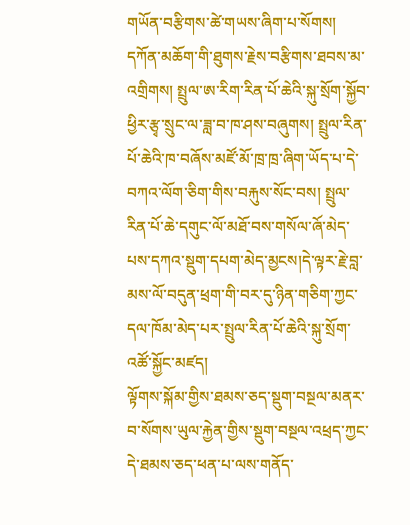གཡོན་བརྩིགས་ཚེ་གཡས་ཞིག་པ་སོགས། དཀོན་མཆོག་གི་ཐུགས་རྗེས་བརྩིགས་ཐབས་མ་འགྲིགས། སྤྲུལ་ཨ་རིག་རིན་པོ་ཆེའི་སྐུ་སྲོག་སྐྱོབ་ཕྱིར་རྩྭ་སྲུང་ལ་ཟླ་བ་ཁ་ཤས་བཞུགས། སྤྲུལ་རིན་པོ་ཆེའི་ཁ་བཞོས་མཛོ་མོ་ཁྲ་ཁྲ་ཞིག་ཡོད་པ་དེ་བཀའ་ལོག་ཅིག་གིས་བརྐུས་སོང་བས། སྤྲུལ་རིན་པོ་ཆེ་དགུང་ལོ་མཐོ་བས་གསོལ་ཞོ་མེད་པས་དཀའ་སྡུག་དཔག་མེད་མྱངས།དེ་ལྟར་རྗེ་བླ་མས་ལོ་བདུན་ཕྲག་གི་བར་དུ་ཉིན་གཅིག་ཀྱང་དལ་ཁོམ་མེད་པར་སྤྲུལ་རིན་པོ་ཆེའི་སྐུ་སྲོག་འཚོ་སྐྱོང་མཛད།
ལྟོགས་སྐོམ་གྱིས་ཐམས་ཅད་སྡུག་བསྔལ་མནར་བ་སོགས་ཡུལ་རྐྱེན་གྱིས་སྡུག་བསྔལ་འཕྲད་ཀྱང་དེ་ཐམས་ཅད་ཕན་པ་ལས་གནོད་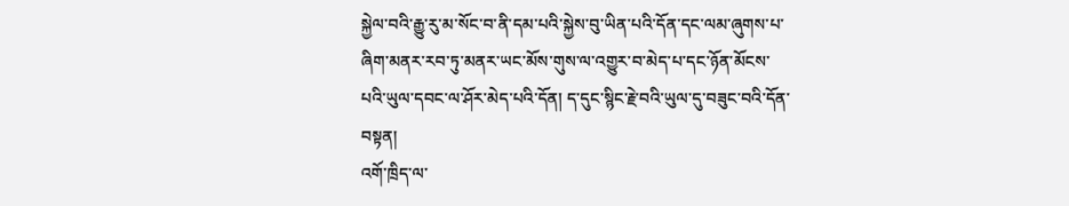སྐྱེལ་བའི་རྒྱུ་རུ་མ་སོང་བ་ནི་དམ་པའི་སྐྱེས་བུ་ཡིན་པའི་དོན་དང་ལམ་ཞུགས་པ་ཞིག་མནར་རབ་ཏུ་མནར་ཡང་མོས་གུས་ལ་འགྱུར་བ་མེད་པ་དང་ཉོན་མོངས་པའི་ཡུལ་དབང་ལ་ཤོར་མེད་པའི་དོན། ད་དུང་སྙིང་རྗེ་བའི་ཡུལ་དུ་བཟུང་བའི་དོན་བསྟན།
འགོ་ཁྲིད་ལ་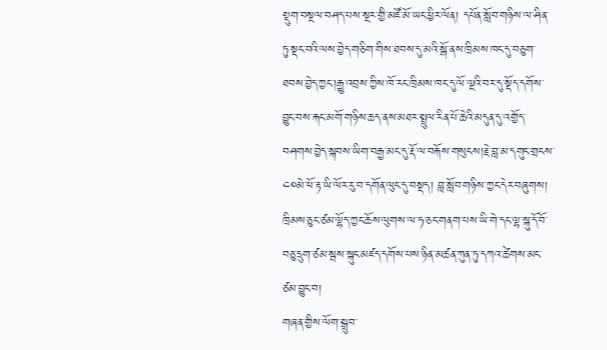སྡུག་བསྔལ་བཤད་པས་སྔར་གྱི་མཛོ་མོ་ཡང་ཕྱིར་ལོན། དཔོན་སློབ་གཉིས་ལ་ཤིན་ཏུ་སྡང་བའི་ལས་བྱེད་གཅིག་གིས་ཐབས་དུ་མའི་སྒོ་ནས་ཁྲིམས་ཁང་དུ་བཅུག་ཐབས་བྱེད་ཀྱང་།རྒྱུ་འབྲས་ཀྱིས་ཁོ་རང་ཁྲིམས་ཁང་དུ་ལོ་ལྔའི་བར་དུ་སྡོད་དགོས་བྱུང་བས་རྐང་མགོ་གཉིས་ཆད་ནས་མཐར་སྤྲུལ་རིན་པོ་ཆེའི་མདུན་དུ་འགྱོད་བཤགས་བྱེད་སྐབས་ཡིག་བརྒྱ་མང་དུ་རྡོ་ལ་བརྐོས་གསུངས།རྗེ་བླ་མ་དགུང་གྲངས་༤༠མེ་ཕོ་རྟ་ཡི་ལོར་རུ་བ་དགོན་ལུང་དུ་བསྡད། བླ་སློབ་གཉིས་ཀྱང་དེར་བཞུགས། ཁྲིམས་ཅུང་ཙམ་ལྷོད་ཀྱང་ཆོས་ལུགས་ལ་ཧ་ཅང་གནག་པས་ཡི་གེ་དང་ལྷ་སྐུ་དོ་བོ་བཅུ་དྲུག་ཙམ་སྦས་སྐུང་མཛད་དགོས་པས་ཉིན་མཚན་ཀུན་ཏུ་དཀའ་ཚེགས་མང་ཙམ་བྱུང་བ།
གཞན་གྱིས་ལོག་སྒྲུབ་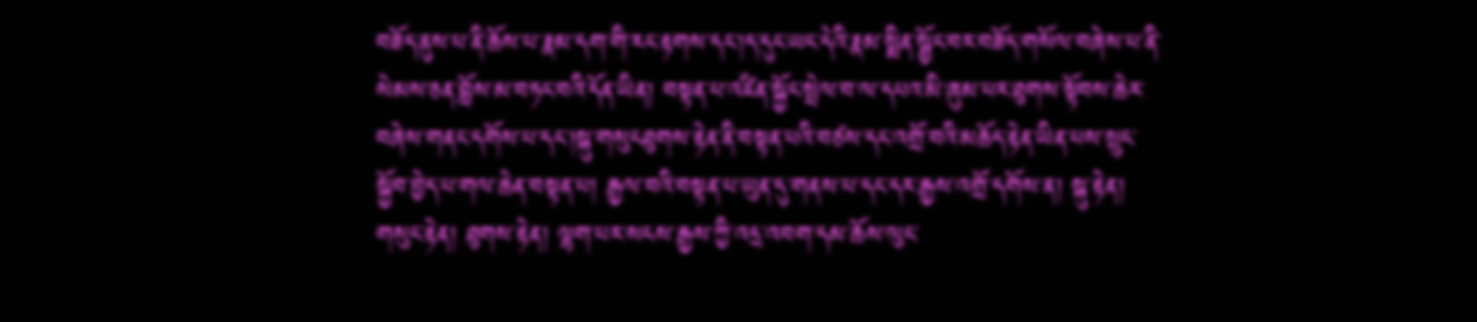བཟོད་ནུས་པ་ནི་ཆོས་པ་རྣམ་དག་གི་རང་རྟགས་དང་།ད་དུང་ཡང་དེའི་རྣམ་སྨིན་སྦྱོང་བར་བཟོད་གསོལ་བཞེས་པ་ནི་སེམས་ཅན་བློས་མ་བཏང་བའི་དོན་ཡིན། བསྟན་པ་འཛིན་སྐྱོང་སྤེལ་བ་ལ་དཔའ་མི་ཞུམ་པར་ཐུགས་སྟོབས་ཆེར་བཞེས་གནང་དགོས་པ་དང་།སྐུ་གསུངཐུགས་རྟེན་ནི་བསྟན་པའི་བཙས་དང་འགྲོ་བའི་མཆོད་རྟེན་ཡིན་པས་སྲུང་སྐྱོབ་བྱེད་པ་གལ་ཆེན་བསྟན་པ། རྒྱལ་བའི་བསྟན་པ་ཡུན་དུ་གནས་པ་དང་དར་རྒྱས་འགྲོ་དགོས་ན། སྐུ་རྟེན། གསུང་རྟེན། ཐུགས་རྟེན། ལྷག་པར་སངས་རྒྱས་ཀྱི་འདྲ་འབག་དམ་ཆོས་ལུང་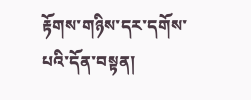རྟོགས་གཉིས་དར་དགོས་པའི་དོན་བསྟན།